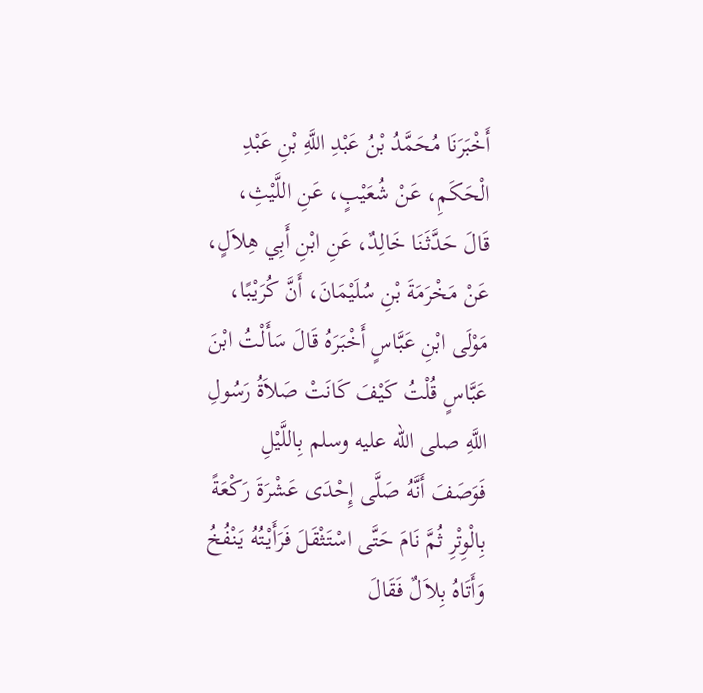أَخْبَرَنَا مُحَمَّدُ بْنُ عَبْدِ اللَّهِ بْنِ عَبْدِ الْحَكَمِ، عَنْ شُعَيْبٍ، عَنِ اللَّيْثِ، قَالَ حَدَّثَنَا خَالِدٌ، عَنِ ابْنِ أَبِي هِلاَلٍ، عَنْ مَخْرَمَةَ بْنِ سُلَيْمَانَ، أَنَّ كُرَيْبًا، مَوْلَى ابْنِ عَبَّاسٍ أَخْبَرَهُ قَالَ سَأَلْتُ ابْنَ عَبَّاسٍ قُلْتُ كَيْفَ كَانَتْ صَلاَةُ رَسُولِ اللَّهِ صلى الله عليه وسلم بِاللَّيْلِ فَوَصَفَ أَنَّهُ صَلَّى إِحْدَى عَشْرَةَ رَكْعَةً بِالْوِتْرِ ثُمَّ نَامَ حَتَّى اسْتَثْقَلَ فَرَأَيْتُهُ يَنْفُخُ وَأَتَاهُ بِلاَلٌ فَقَالَ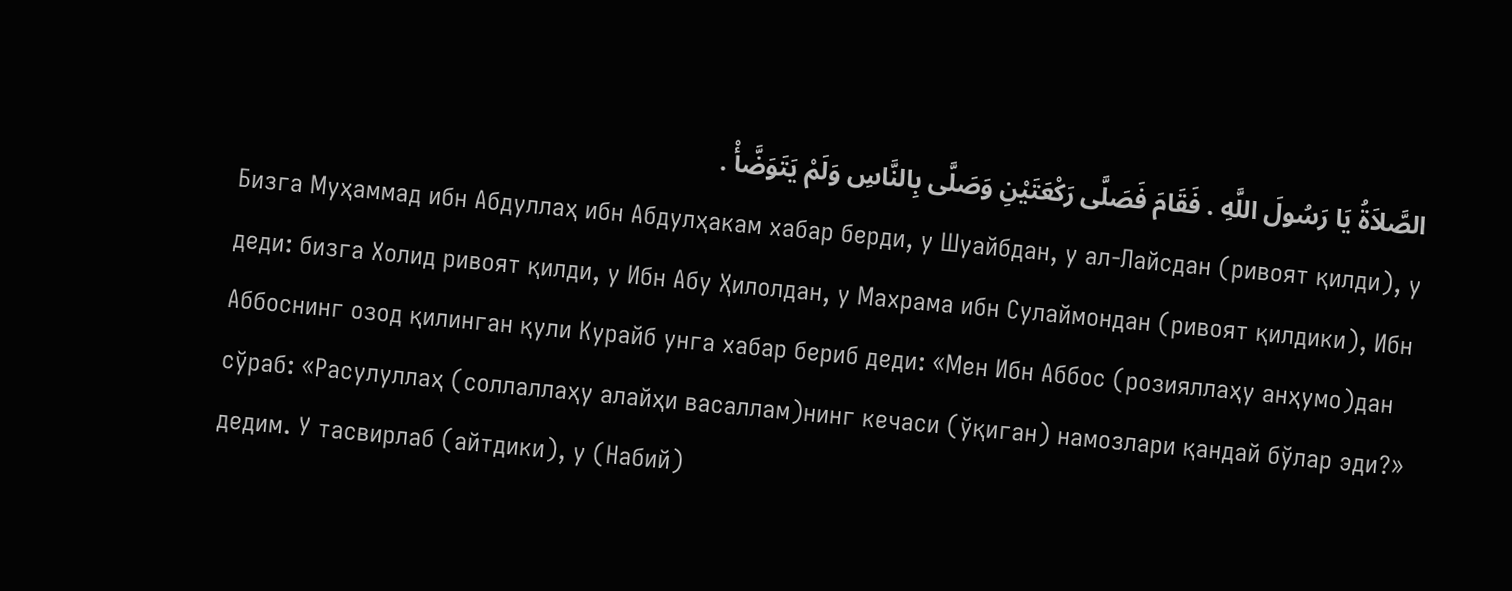الصَّلاَةُ يَا رَسُولَ اللَّهِ . فَقَامَ فَصَلَّى رَكْعَتَيْنِ وَصَلَّى بِالنَّاسِ وَلَمْ يَتَوَضَّأْ .
Бизга Муҳаммад ибн Абдуллаҳ ибн Абдулҳакам хабар берди, у Шуайбдан, у ал-Лайсдан (ривоят қилди), у деди: бизга Холид ривоят қилди, у Ибн Абу Ҳилолдан, у Махрама ибн Сулаймондан (ривоят қилдики), Ибн Аббоснинг озод қилинган қули Курайб унга хабар бериб деди: «Мен Ибн Аббос (розияллаҳу анҳумо)дан сўраб: «Расулуллаҳ (соллаллаҳу алайҳи васаллам)нинг кечаси (ўқиган) намозлари қандай бўлар эди?» дедим. У тасвирлаб (айтдики), у (Набий)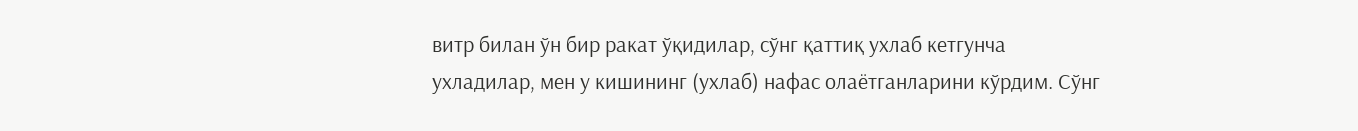витр билан ўн бир ракат ўқидилар, сўнг қаттиқ ухлаб кетгунча ухладилар, мен у кишининг (ухлаб) нафас олаётганларини кўрдим. Сўнг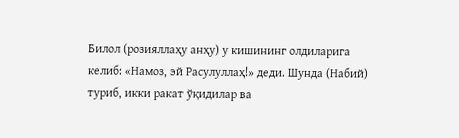Билол (розияллаҳу анҳу) у кишининг олдиларига келиб: «Намоз, эй Расулуллаҳ!» деди. Шунда (Набий) туриб, икки ракат ўқидилар ва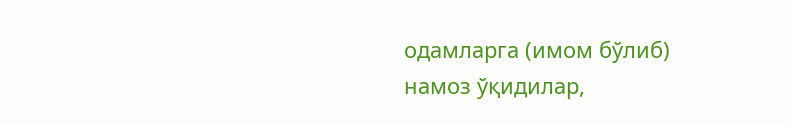одамларга (имом бўлиб) намоз ўқидилар,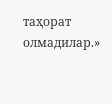таҳорат олмадилар.»